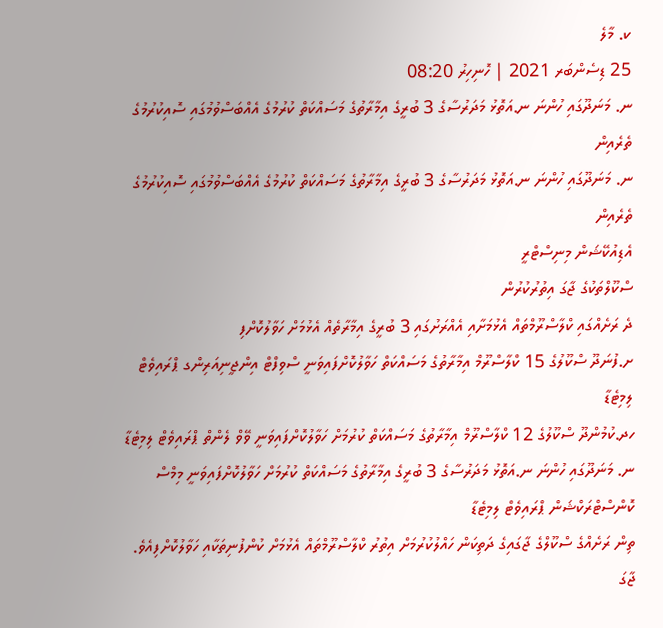ކ. މާލެ
25 ޑިސެންބަރ 2021 | ހޮނިހިރު 08:20
ނ. މަނަދޫގައި ހުންނަ ނ.އަތޮޅު މަދަރުސާގެ 3 ބުރީގެ އިމާރާތުގެ މަސައްކަތް ކުރުމުގެ އެއްބަސްވުމުގައި ސޮއިކުރުމުގެ ތެރެއިން
ނ. މަނަދޫގައި ހުންނަ ނ.އަތޮޅު މަދަރުސާގެ 3 ބުރީގެ އިމާރާތުގެ މަސައްކަތް ކުރުމުގެ އެއްބަސްވުމުގައި ސޮއިކުރުމުގެ ތެރެއިން
އެޑިއުކޭޝަން މިނިސްޓްރީ
ސްކޫލްތަކުގެ ޖާގަ އިތުރުކުރުން
ދެ ރަށެއްގައި ކްލާސްރޫމްތައް އެޅުމަށާއި އެއްރަށުގައި 3 ބުރީގެ އިމާރާތެއް އެޅުމަށް ހަވާލުކޮށްފި
ށ.ފުނަދޫ ސްކޫލުގެ 15 ކްލާސްރޫމް އިމާރާތުގެ މަސައްކަތް ހަވާލުކޮށްފައިވަނީ ސްވިފްޓް އިންޖީނިއަރިންގ ޕްރައިވެޓް ލިމިޓެޑާ
ހދ.ކުމުންދޫ ސްކޫލުގެ 12 ކްލާސްރޫމް އިމާރާތުގެ މަސައްކަތް ކުރުމަށް ހަވާލުކޮށްފައިވަނީ ވޭވް ލެންތް ޕްރައިވެޓް ލިމިޓެޑާ
ނ. މަނަދޫގައި ހުންނަ ނ.އަތޮޅު މަދަރުސާގެ 3 ބުރީގެ އިމާރާތުގެ މަސައްކަތް ކުރުމަށް ހަވާލުކޮށްފައިވަނީ މިމްސް ކޮންސްޓްރަކްޝަން ޕްރައިވެޓް ލިމިޓެޑާ
ތިން ރަށެއްގެ ސްކޫލްގެ ޖާގައިގެ ދަތިކަން ހައްލުކުރުމަށް އިތުރު ކްލާސްރޫމްތައް އެޅުމަށް ކުންފުނިތަކާއި ހަވާލުކޮށްފިއެވެ.
ޖާގަ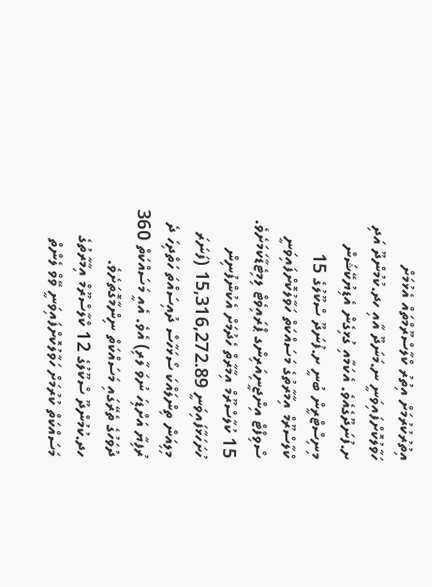އިތުރުކުރުމަށް އިތުރު ކްލާސްރޫމްތައް އެޅުމަށް ހަވާލުކޮށްފައިވަނީ ނ.މަނަދޫ އާއި ހދ.ކުމުންދޫ އަދި ށ.ފުނަދޫގެއެވެ. އެކަމާއި ގުޅިގެން އެޑިޔުކޭޝަން މިނިސްޓްރީން ބުނީ ށ.ފުނަދޫ ސްކޫލުގެ 15 ކްލާސްރޫމް އިމާރާތުގެ މަސައްކަތް ހަވާލުކޮށްފައިވަނީ ސްވިފްޓް އިންޖީނިއަރިންގ ޕްރައިވެޓް ލިމިޓެޑާކަމަށެވެ. 15 ކުލާސްރޫމް އިމާރާތް ހެދުމަށް އެކުންފުނިން ހުށަހަޅާފައިވަނީ 15,316,272.89 (ފަނަރަ މިލިއަން ތިންލައްކަ ސޯޅަހާސް ދުއިސައްތަ ހަތްދިހަ ދެ ރުފިޔާ އަށްޑިހަ ނުވަ ލާރި) އެވެ. އެއީ މަސައްކަތް 360 ދުވަހުގެ ތެރޭގައި މަސައްކަތް ނިންމާގޮތަށެވެ.
ހދ.ކުމުންދޫ ސްކޫލުގެ 12 ކްލާސްރޫމް އިމާރާތުގެ މަސައްކަތް ކުރުމަށް ހަވާލުކޮށްފައިވަނީ ވޭވް ލެންތް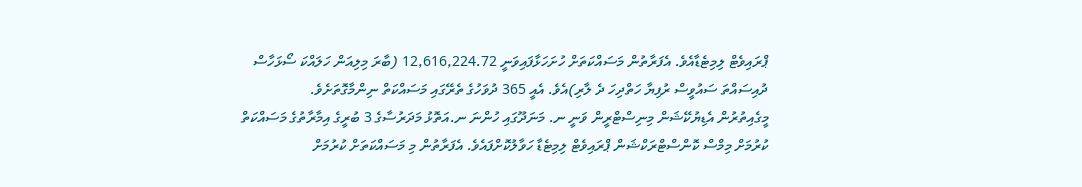ޕްރައިވެޓް ލިމިޓެޑާއެވެ. އެފަރާތުން މަސައްކަތަށް ހުށަހަޅާފައިވަނީ 12,616,224.72 (ބާރަ މިލިއަން ހަލައްކަ ސޯޅަހާސް ދުއިސައްތަ ސައުވީސް ރުފިޔާ ހަތްދިހަ ދެ ލާރި)އެވެ. އެއީ 365 ދުވަހުގެ ތެރޭގައި މަސައްކަތް ނިންމާގޮތަށެވެ.
މީގެއިތުރުން އެޑިޔުކޭޝަން މިނިސްޓްރީން ވަނީ ނ. މަނަދޫގައި ހުންނަ ނ.އަތޮޅު މަދަރުސާގެ 3 ބުރީގެ އިމާރާތުގެ މަސައްކަތް ކުރުމަށް މިމްސް ކޮންސްޓްރަކްޝަން ޕްރައިވެޓް ލިމިޓެޑާ ހަވާލުކޮށްފައެވެ. އެފަރާތުން މި މަސައްކަތަށް ކުރުމަށް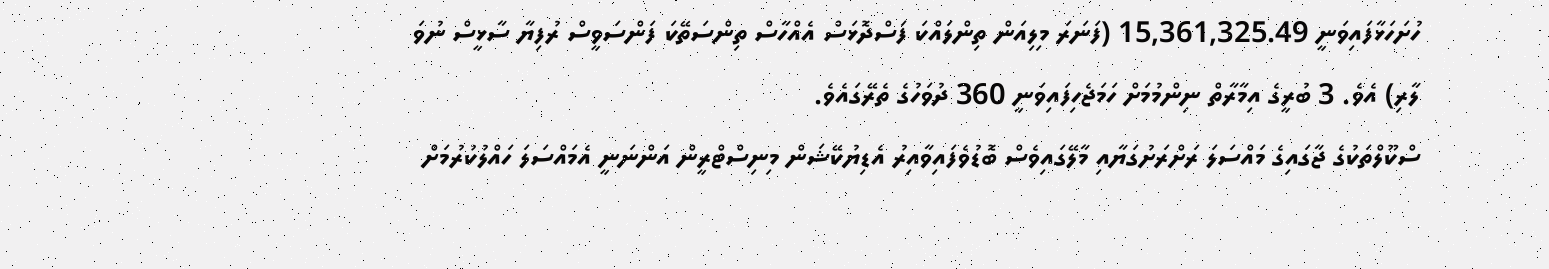ހުށަހަޅާފައިވަނީ 15,361,325.49 (ފަނަރަ މިލިއަން ތިންލައްކަ ފަސްދޮޅަސް އެއްހާސް ތިންސަތޭކަ ފަންސަވީސް ރުފިޔާ ސާޅީސް ނުވަ ލާރި) އެވެ. 3 ބުރީގެ އިމާރާތް ނިންމުމަށް ހަމަޖެހިފައިވަނީ 360 ދުވަހުގެ ތެރޭގައެވެ.
ސްކޫލްތަކުގެ ޖާގައިގެ މައްސަލަ ރަށްރަށުގަޔާއި މާލޭގައިވެސް ބޮޑުވެފައިވާއިރު އެޑިޔުކޭޝަން މިނިސްޓްރީން އަންނަނީ އެމައްސަލަ ހައްލުކުރުމަށް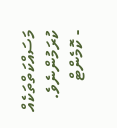މަސައްކަތްތަކެއް ކުރަމުންނެވެ.
- ކޮމެންޓް